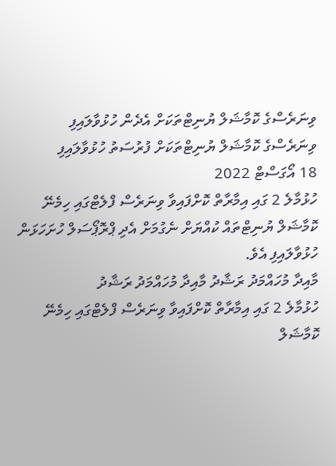ވިނަރެސްގެ ކޮމާޝަލް ޔުނިޓްތަކަށް އެދެން ހުޅުވާލައިފި
ވިނަރެސްގެ ކޮމާޝަލް ޔުނިޓްތަކަށް ފުރުސަތު ހުޅުވާލައިފި
18 އޯގަސްޓް 2022
ހުޅުމާލެ 2 ގައި އިމާރާތް ކޮށްފައިވާ ވިނަރެސް ފްލެޓްގައި ހިމެނޭ ކޮމާޝަލް ޔުނިޓްތައް ކުއްޔަށް ނެގުމަށް އެދި ޕްރޮޕޯސަލް ހުށަހަޅަން ހުޅުވާލައިފި އެވެ.
މާއިދާ މުހައްމަދު ރަޝާދު މާއިދާ މުހައްމަދު ރަޝާދު
ހުޅުމާލެ 2 ގައި އިމާރާތް ކޮށްފައިވާ ވިނަރެސް ފްލެޓްގައި ހިމެނޭ ކޮމާޝަލް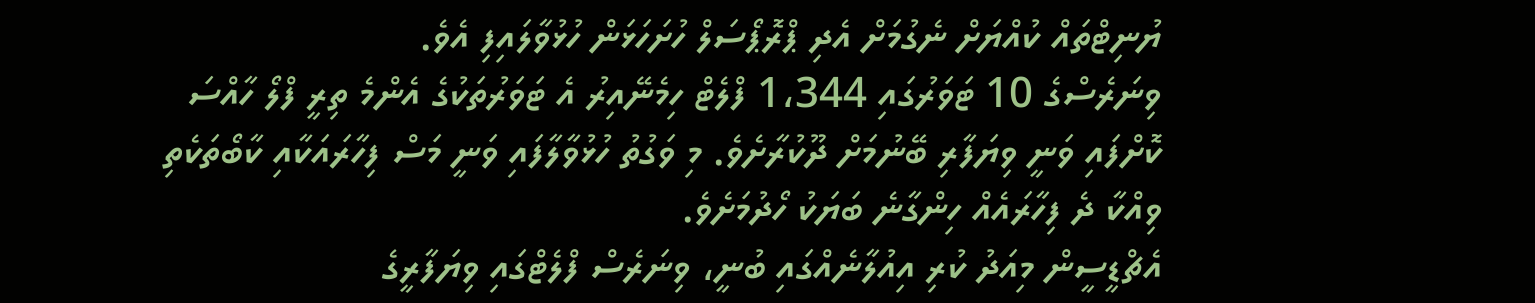ޔުނިޓްތައް ކުއްޔަށް ނެގުމަށް އެދި ޕްރޮޕޯސަލް ހުށަހަޅަން ހުޅުވާލައިފި އެވެ.
ވިނަރެސްގެ 10 ޓަވަރުގައި 1،344 ފްލެޓް ހިމެނޭއިރު އެ ޓަވަރުތަކުގެ އެންމެ ތިރީ ފްލޯ ހާއްސަ ކޮށްފައި ވަނީ ވިޔަފާރި ބޭނުމަށް ދޫކުރާށެވެ. މި ވަގުތު ހުޅުވާލާފައި ވަނީ މަސް ފިހާރައަކާއި ކާބޯތަކެތި ވިއްކާ ދެ ފިހާރައެއް ހިންގާނެ ބަޔަކު ހޯދުމަށެވެ.
އެޗްޑީސީން މިއަދު ކުރި އިއުލާނެއްގައި ބުނީ، ވިނަރެސް ފްލެޓްގައި ވިޔަފާރީގެ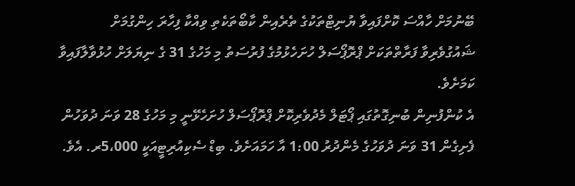ބޭނުމަށް ހާއްސަ ކޮށްފައިވާ ޔުނިޓްތަކުގެ ތެރެއިން ކާބޯތަކެތި ވިއްކާ ފިހާރަ ހިންގުމަށް ޝައުގުވެރިވާ ފަރާތްތަކަށް ޕްރޮޕޯސަލް ހުށަހެޅުމުގެ ފުރުސަތު މި މަހުގެ 31 ގެ ނިޔަލަށް ހުޅުވާލާފައިވާ ކަމަށެވެ.
އެ ކުންފުނިން ބުނިގޮތުގައި ޕޯޓަލް މެދުވެރިކޮށް ޕްރޮޕޯސަލް ހުށަހެޅޭނީ މި މަހުގެ 28 ވަނަ ދުވަހުން ފެށިގެން 31 ވަނަ ދުވަހުގެ މެންދުރު 1:00 އާ ހަމައަށެވެ. ބިޑް ސެކިއުރިޓީއަކީ 5،000ރ. އެވެ.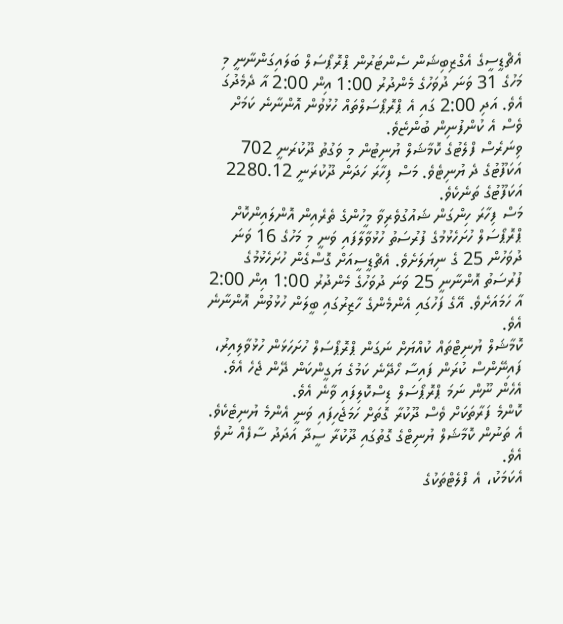އެޗްޑީސީގެ އެގްޒިބިޝަން ސެންޓަރުން ޕްރޮޕޯސަލް ބަލައިގަންނާނީ މި މަހުގެ 31 ވަނަ ދުވަހުގެ މެންދުރު 1:00 އިން 2:00 އާ ދެމެދުގަ އެވެ. އަދި 2:00 ގައި އެ ޕްރޮޕޯސަލްތައް ހުޅުވުން އޮންނާނެ ކަމަށް ވެސް އެ ކުންފުނިން ބުންޏެވެ.
ވިނަރެސް ފްލެޓުގެ ކޮމާޝަލް ޔުނިޓުން މި ވަގުތު ދޫކުރަނީ 702 އަކަފޫޓުގެ ދެ ޔުނިޓެވެ. މަސް ފިހާރަ ހަދަން ދޫކުރަނީ 2280.12 އަކަފޫޓުގެ ތަނެކެވެ.
މަސް ފިހާރަ ހިންގަން ޝައުގުވެރިވާ މީހުންގެ ތެރެއިން އޮންލައިންކޮށް ޕްރޮޕޯސަލް ހުށަހެޅުމުގެ ފުރުސަތު ހުޅުވާލާފައި ވަނީ މި މަހުގެ 16 ވަނަ ދުވަހުން 25 ގެ ނިޔަލަށެވެ. އެޗްޑީސީއަށް ގޮސްގެން ހުށަހެޅުމުގެ ފުރުސަތު އޮންނާނީ 25 ވަނަ ދުވަހުގެ މެންދުރު 1:00 އިން 2:00 އާ ހަމައަށެވެ. އޭގެ ފަހުގައި އެންމެންގެ ހާޒިރުގައި ބީލަން ހުޅުވުން އޮންނާނެ އެވެ.
ކޮމާޝަލް ޔުނިޓްތައް ކުއްޔަށް ނަގަން ޕްރޮޕޯސަލް ހުށަހަޅަން ހުޅުވާލިއިރު، ފައިނޭންސް ކުރަން ފައިސާ ހޯދޭނެ ކަމުގެ ޔަގީންކަން ދޭން ޖެހެ އެވެ. އެހެން ނޫން ނަމަ ޕްރޮޕޯސަލް ޑިސްކޮލިފައި ވާނެ އެވެ.
ކޮންމެ ފަރާތަކަށް ވެސް ދޫކުރާ ގޮތަށް ހަމަޖެހިފައި ވަނީ އެންމެ ޔުނިޓެކެވެ. އެ ތަނުން ކޮމާޝަލް ޔުނިޓްގެ ގޮތުގައި ދޫކުރާ ސީދާ އަދަދު ސާފެއް ނުވެ އެވެ.
އެކަމަކު، އެ ފްލެޓްތަކުގެ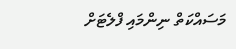މަސައްކަތް ނިންމައި ފްލެޓަށް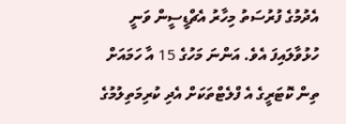އެދުމުގެ ފުރުސަތު މިހާރު އެޗްޑީސީން ވަނީ ހުޅުވާލައިފަ އެވެ. އަންނަ މަހުގެ 15 އާ ހަމައަށް ތިން ކޮޓަރީގެ އެ ފްލެޓްތަކަށް އެދި ކުރިމަތިލުމުގެ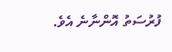ފުރުސަތު އޮންނާނެ އެވެ.